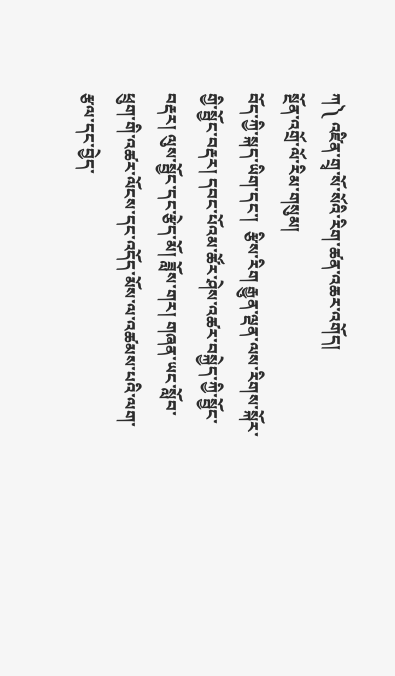ཀ༽ འཛིན་གྲྭ་སོ་སོའི་རིག་ཚན་འཆར་འགོད།
སྔོན་འགྲོ་ལོ་རིམ་གསུམ།
བོད་ཀྱི་སྐད་ཡིག་དང་།  རྩིས་རིག རྒྱུན་ལྡན་ལས་རིགས་སྐོར་གྱི་སྦྱོང་བརྡར། དབང་པོའམ་ཚོར་ཤེས་འཚར་བསྐྱེད་ཀྱི་སྦྱོང་བརྡར། ལུས་སྦྱོང་དང་རྩེད་མོ། ཟློས་གར། གཞན་ཡང་སློབ་ཕྲུག་གི་འཚར་ལོངས་དང་འདོད་མོས་ལ་འཚམས་པའི་ལག་རྩལ་དང་བྱེད་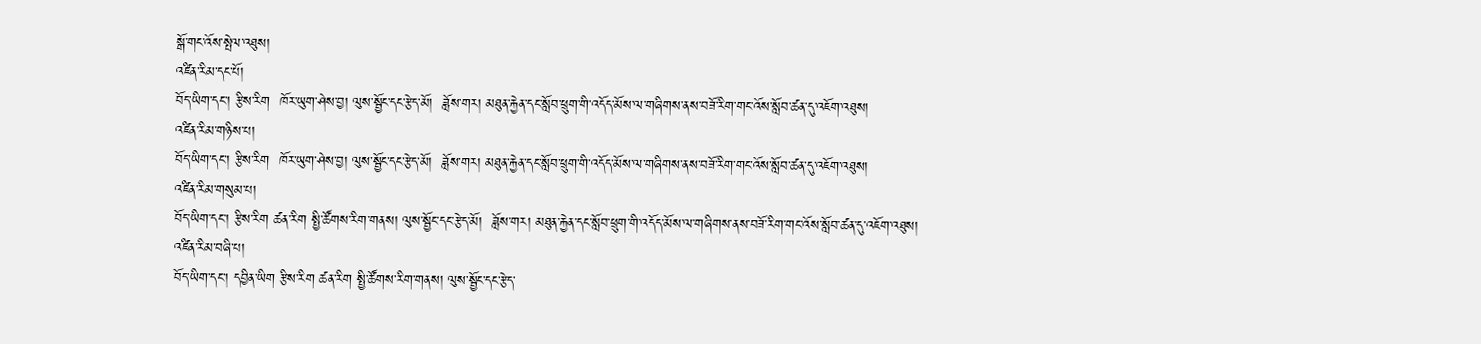སྒོ་གང་འོས་སྤེལ་འཐུས།
འཛིན་རིམ་དང་པོ།
བོད་ཡིག་དང་། རྩིས་རིག  ཁོར་ཡུག་ཤེས་བྱ། ལུས་སྦྱོང་དང་རྩེད་མོ།  ཟློས་གར། མཐུན་རྐྱེན་དང་སློབ་ཕྲུག་གི་འདོད་མོས་ལ་གཞིགས་ནས་བཟོ་རིག་གང་འོས་སློབ་ཚན་དུ་འཇོག་འཐུས།
འཛིན་རིམ་གཉིས་པ།
བོད་ཡིག་དང་། རྩིས་རིག  ཁོར་ཡུག་ཤེས་བྱ། ལུས་སྦྱོང་དང་རྩེད་མོ།  ཟློས་གར། མཐུན་རྐྱེན་དང་སློབ་ཕྲུག་གི་འདོད་མོས་ལ་གཞིགས་ནས་བཟོ་རིག་གང་འོས་སློབ་ཚན་དུ་འཇོག་འཐུས།
འཛིན་རིམ་གསུམ་པ།
བོད་ཡིག་དང་། རྩིས་རིག ཚན་རིག སྤྱི་ཚོགས་རིག་གནས། ལུས་སྦྱོང་དང་རྩེད་མོ།  ཟློས་གར། མཐུན་རྐྱེན་དང་སློབ་ཕྲུག་གི་འདོད་མོས་ལ་གཞིགས་ནས་བཟོ་རིག་གང་འོས་སློབ་ཚན་དུ་འཇོག་འཐུས།
འཛིན་རིམ་བཞི་པ།
བོད་ཡིག་དང་། དབྱིན་ཡིག རྩིས་རིག ཚན་རིག སྤྱི་ཚོགས་རིག་གནས། ལུས་སྦྱོང་དང་རྩེད་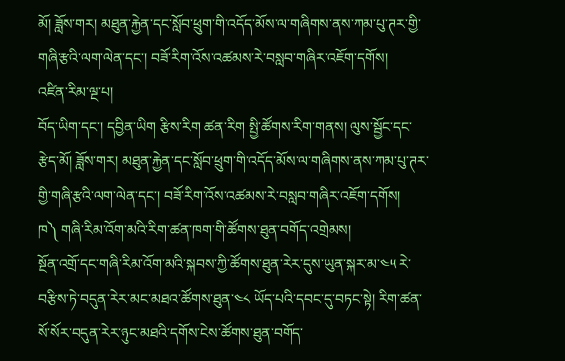མོ། ཟློས་གར། མཐུན་རྐྱེན་དང་སློབ་ཕྲུག་གི་འདོད་མོས་ལ་གཞིགས་ནས་ཀམ་པུ་ཊར་གྱི་གཞི་རྩའི་ལག་ལེན་དང་། བཟོ་རིག་འོས་འཚམས་རེ་བསླབ་གཞིར་འཇོག་དགོས།
འཛིན་རིམ་ལྔ་པ།
བོད་ཡིག་དང་། དབྱིན་ཡིག རྩིས་རིག ཚན་རིག སྤྱི་ཚོགས་རིག་གནས། ལུས་སྦྱོང་དང་རྩེད་མོ། ཟློས་གར། མཐུན་རྐྱེན་དང་སློབ་ཕྲུག་གི་འདོད་མོས་ལ་གཞིགས་ནས་ཀམ་པུ་ཊར་གྱི་གཞི་རྩའི་ལག་ལེན་དང་། བཟོ་རིག་འོས་འཚམས་རེ་བསླབ་གཞིར་འཇོག་དགོས།
ཁ༽ གཞི་རིམ་འོག་མའི་རིག་ཚན་ཁག་གི་ཚོགས་ཐུན་བགོད་འགྲེམས།
སྔོན་འགྲོ་དང་གཞི་རིམ་འོག་མའི་སྐབས་ཀྱི་ཚོགས་ཐུན་རེར་དུས་ཡུན་སྐར་མ་༤༥ རེ་བརྩིས་ཏེ་བདུན་རེར་མང་མཐའ་ཚོགས་ཐུན་༤༨ ཡོད་པའི་དབང་དུ་བཏང་སྟེ། རིག་ཚན་སོ་སོར་བདུན་རེར་ཉུང་མཐའི་དགོས་ངེས་ཚོགས་ཐུན་བགོད་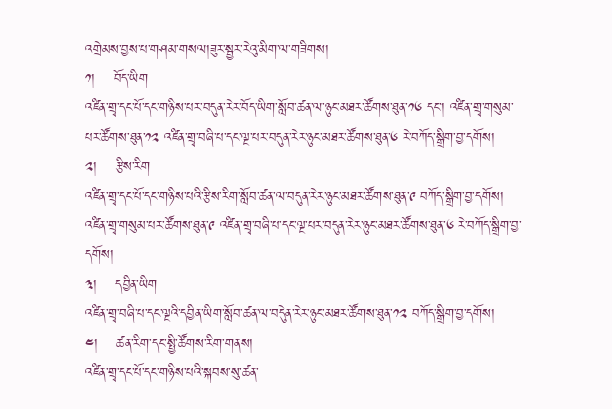འགྲེམས་བྱས་པ་གཤམ་གསལ།ཟུར་སྦྱར་རེའུ་མིག་ལ་གཟིགས།
༡།    བོད་ཡིག
འཛིན་གྲྭ་དང་པོ་དང་གཉིས་པར་བདུན་རེར་བོད་ཡིག་སློབ་ཚན་ལ་ཉུང་མཐར་ཚོགས་ཐུན་༡༦ དང་། འཛིན་གྲྭ་གསུམ་པར་ཚོགས་ཐུན་༡༢ འཛིན་གྲྭ་བཞི་པ་དང་ལྔ་པར་བདུན་རེར་ཉུང་མཐར་ཚོགས་ཐུན་༦ རེ་བཀོད་སྒྲིག་བྱ་དགོས།
༢།    རྩིས་རིག
འཛིན་གྲྭ་དང་པོ་དང་གཉིས་པའི་རྩིས་རིག་སློབ་ཚན་ལ་བདུན་རེར་ཉུང་མཐར་ཚོགས་ཐུན་༩ བཀོད་སྒྲིག་བྱ་དགོས། འཛིན་གྲྭ་གསུམ་པར་ཚོགས་ཐུན་༩ འཛིན་གྲྭ་བཞི་པ་དང་ལྔ་པར་བདུན་རེར་ཉུང་མཐར་ཚོགས་ཐུན་༦ རེ་བཀོད་སྒྲིག་བྱ་དགོས།
༣།    དབྱིན་ཡིག
འཛིན་གྲྭ་བཞི་པ་དང་ལྔའི་དབྱིན་ཡིག་སློབ་ཚན་ལ་བདེུན་རེར་ཉུང་མཐར་ཚོགས་ཐུན་༡༢ བཀོད་སྒྲིག་བྱ་དགོས།
༤།    ཚན་རིག་དང་སྤྱི་ཚོགས་རིག་གནས།
འཛིན་གྲྭ་དང་པོ་དང་གཉིས་པའི་སྐབས་སུ་ཚན་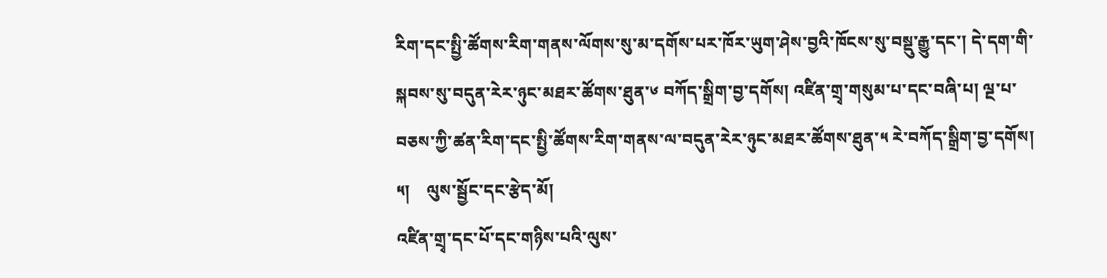རིག་དང་སྤྱི་ཚོགས་རིག་གནས་ལོགས་སུ་མ་དགོས་པར་ཁོར་ཡུག་ཤེས་བྱའི་ཁོངས་སུ་བསྡུ་རྒྱུ་དང་། དེ་དག་གི་སྐབས་སུ་བདུན་རེར་ཉུང་མཐར་ཚོགས་ཐུན་༦ བཀོད་སྒྲིག་བྱ་དགོས། འཛིན་གྲྭ་གསུམ་པ་དང་བཞི་པ། ལྔ་པ་བཅས་ཀྱི་ཚན་རིག་དང་སྤྱི་ཚོགས་རིག་གནས་ལ་བདུན་རེར་ཉུང་མཐར་ཚོགས་ཐུན་༥ རེ་བཀོད་སྒྲིག་བྱ་དགོས།
༥།    ལུས་སྦྱོང་དང་རྩེད་མོ།
འཛིན་གྲྭ་དང་པོ་དང་གཉིས་པའི་ལུས་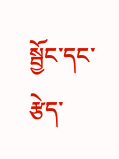སྦྱོང་དང་རྩེད་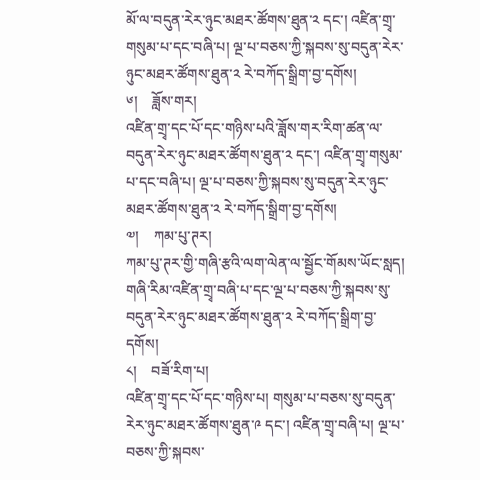མོ་ལ་བདུན་རེར་ཉུང་མཐར་ཚོགས་ཐུན་༢ དང་། འཛིན་གྲྭ་གསུམ་པ་དང་བཞི་པ། ལྔ་པ་བཅས་ཀྱི་སྐབས་སུ་བདུན་རེར་ཉུང་མཐར་ཚོགས་ཐུན་༢ རེ་བཀོད་སྒྲིག་བྱ་དགོས།
༦།    ཟློས་གར།
འཛིན་གྲྭ་དང་པོ་དང་གཉིས་པའི་ཟློས་གར་རིག་ཚན་ལ་བདུན་རེར་ཉུང་མཐར་ཚོགས་ཐུན་༢ དང་། འཛིན་གྲྭ་གསུམ་པ་དང་བཞི་པ། ལྔ་པ་བཅས་ཀྱི་སྐབས་སུ་བདུན་རེར་ཉུང་མཐར་ཚོགས་ཐུན་༢ རེ་བཀོད་སྒྲིག་བྱ་དགོས།
༧།    ཀམ་པུ་ཊར།
ཀམ་པུ་ཊར་གྱི་གཞི་རྩའི་ལག་ལེན་ལ་སྦྱོང་གོམས་ཡོང་སླད། གཞི་རིམ་འཛིན་གྲྭ་བཞི་པ་དང་ལྔ་པ་བཅས་ཀྱི་སྐབས་སུ་བདུན་རེར་ཉུང་མཐར་ཚོགས་ཐུན་༢ རེ་བཀོད་སྒྲིག་བྱ་དགོས།
༨།    བཟོ་རིག་པ།
འཛིན་གྲྭ་དང་པོ་དང་གཉིས་པ། གསུམ་པ་བཅས་སུ་བདུན་རེར་ཉུང་མཐར་ཚོགས་ཐུན་༩ དང་། འཛིན་གྲྭ་བཞི་པ། ལྔ་པ་བཅས་ཀྱི་སྐབས་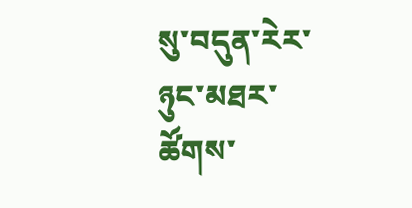སུ་བདུན་རེར་ཉུང་མཐར་ཚོགས་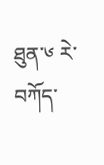ཐུན་༦ རེ་བཀོད་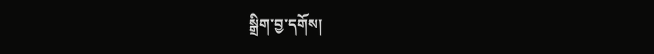སྒྲིག་བྱ་དགོས།